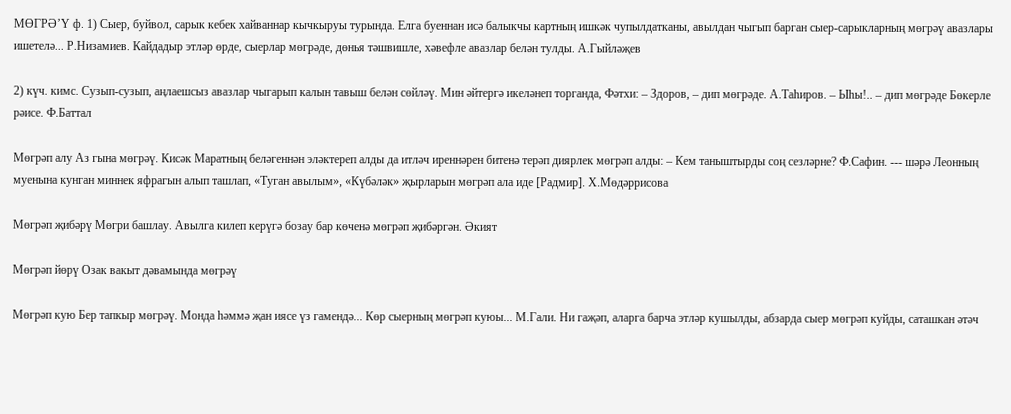МӨГРӘ’Ү ф. 1) Сыер, буйвол, сарык кебек хайваннар кычкыруы турында. Елга буеннан исә балыкчы картның ишкәк чупылдатканы, авылдан чыгып барган сыер-сарыкларның мөгрәү авазлары ишетелә... Р.Низамиев. Кайдадыр этләр өрде, сыерлар мөгрәде, дөнья тәшвишле, хәвефле авазлар белән тулды. А.Гыйләҗев

2) күч. кимс. Сузып-сузып, аңлаешсыз авазлар чыгарып калын тавыш белән сөйләү. Мин әйтергә икеләнеп торганда, Фәтхи: – Здоров, – дип мөгрәде. А.Таһиров. – Ыһы!.. – дип мөгрәде Бөкерле рәисе. Ф.Баттал

Мөгрәп алу Аз гына мөгрәү. Кисәк Маратның беләгеннән эләктереп алды да итләч иреннәрен битенә терәп диярлек мөгрәп алды: – Кем таныштырды соң сезләрне? Ф.Сафин. --- шәрә Леонның муенына кунган миннек яфрагын алып ташлап, «Туган авылым», «Күбәләк» җырларын мөгрәп ала иде [Радмир]. Х.Мөдәррисова

Мөгрәп җибәрү Мөгри башлау. Авылга килеп керүгә бозау бар көченә мөгрәп җибәргән. Әкият

Мөгрәп йөрү Озак вакыт дәвамында мөгрәү

Мөгрәп кую Бер тапкыр мөгрәү. Монда һәммә җан иясе үз гамендә... Көр сыерның мөгрәп куюы... М.Гали. Ни гаҗәп, аларга барча этләр кушылды, абзарда сыер мөгрәп куйды, саташкан әтәч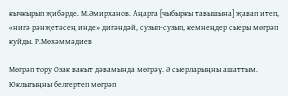кычкырып җибәрде. М.Әмирханов. Аңарга [чыбыркы тавышына] җавап итеп, «нигә рәнҗетәсең инде» дигәндәй, сузып-сузып, кемнеңдер сыеры мөгрәп куйды. Р.Мөхәммәдиев

Мөгрәп тору Озак вакыт дәвамында мөгрәү. Ә сыерларыңны ашаттым. Юклыгыңны белгертеп мөгрәп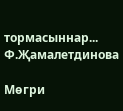тормасыннар... Ф.Җамалетдинова

Мөгри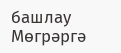башлау Мөгрәргә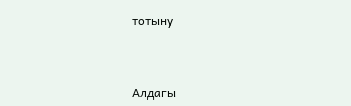тотыну



Алдагы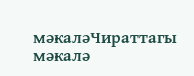мәкаләЧираттагы мәкалә